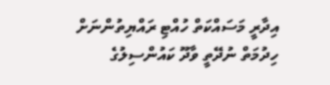އިދާރީ މަސައްކަތް ހުއްޓި ރައްޔިތުންނަށް ހިދުމަތް ނުދޭތީ ވާދޫ ކައުންސިލުގެ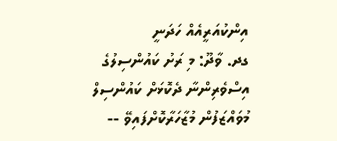އިންކުއަރީއެއް ހަދަނީ
ގދ. ވާދޫ: މި ރަށު ކައުންސިލުގެ އިސްވެރިންނާ ދެކޮޅަށް ކައުންސިލް މުވައްޒަފުން މުޒާހަރާކޮށްފައިވޭ --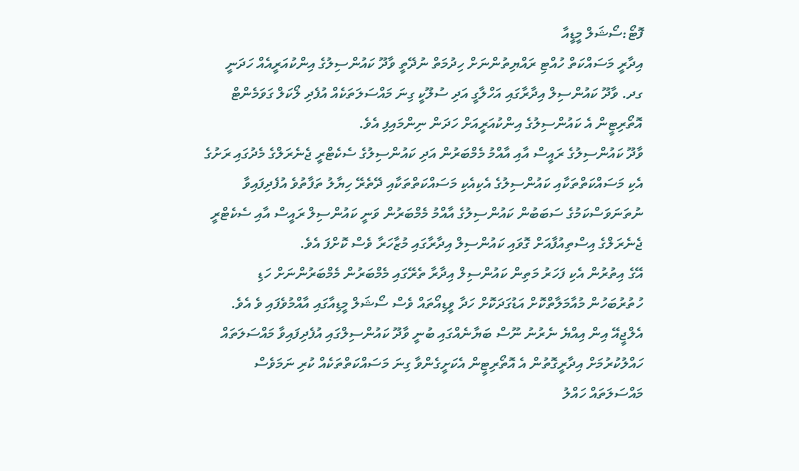ފޮޓޯ:ސޯޝަލް މީޑީއާ
އިދާރީ މަސައްކަތް ހުއްޓި ރައްޔިތުންނަށް ހިދުމަތް ނުދޭތީ ވާދޫ ކައުންސިލުގެ އިންކުއަރީއެއް ހަދަނީ
ގދ. ވާދޫ ކައުންސިލް އިދާރާގައި އަހްލާގީ އަދި ސުލޫކީ ގިނަ މައްސަލަތަކެއް އުފެދި ލޯކަލް ގަވަމެންޓް އޮތޯރިޓީން އެ ކައުންސިލުގެ އިންކުއަރީއަށް ހަދަން ނިންމައިފި އެވެ.
ވާދޫ ކައުންސިލުގެ ރައީސް އާއި އާއްމު މެމްބަރުން އަދި ކައުންސިލުގެ ސެކެޓްރީ ޖެނެރަލްގެ މެދުގައި ރަށުގެ އެކި މަސައްކަތްތަކާއި ކައުންސިލުގެ އެކިއެކި މަސައްކަތްތަކާއި ދޭތެރޭ ހިޔާލު ތަފާތުވެ އުފެދިފައިވާ ނުތަނަވަސްކަމުގެ ސަބަބުން ކައުންސިލުގެ އާއްމު މެމްބަރުން ވަނީ ކައުންސިލް ރައީސް އާއި ސެކެޓްރީ ޖެނެރަލްގެ އިސްތިއުފާއަށް ގޮވައި ކައުންސިލް އިދާރާގައި މުޒާހަރާ ވެސް ކޮށްފަ އެވެ.
އޭގެ އިތުރުން އެކި ފަހަރު މަތިން ކައުންސިލް އިދާރާ ތެރޭގައި މެމްބަރުން މެމްބަރުންނަށް ހަޑި ހުތުރުބަހުން މުއާމަލާތްކޮށް އަޑުގަދަކޮށް ހަދާ ވީޑިއޯތައް ވެސް ސޯޝަލް މީޑިއާގައި އާއްމުވެފައި ވެ އެވެ.
އެލްޖީއޭ އިން އިއްޔެ ނެރުނު ނޫސް ބަޔާނެއްގައި ބުނީ ވާދޫ ކައުންސިލްގައި އުފެދިފައިވާ މައްސަލަތައް ހައްލުކުރުމަށް އިދާރީގޮތުން އެ އޮތޯރިޓީން އެކަށީގެންވާ ގިނަ މަސައްކަތްތަކެއް ކުރި ނަމަވެސް މައްސަލަތައް ހައްލު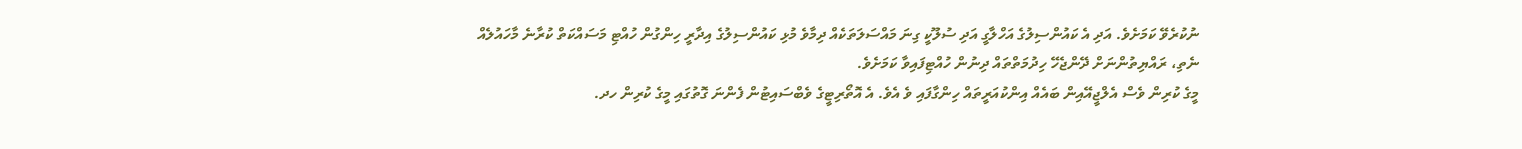ނުކުރެވޭ ކަމަށެވެ. އަދި އެ ކައުންސިލުގެ އަހްލާގީ އަދި ސުލޫކީ ގިނަ މައްސަލަތަކެއް ދިމާވެ މުޅި ކައުންސިލުގެ އިދާރީ ހިންގުން ހުއްޓި މަސައްކަތް ކުރާނެ މާހައުލެއް ނެތި، ރައްޔިތުންނަށް ދޭންޖެހޭ ހިދުމަތްތައް ދިނުން ހުއްޓިފައިވާ ކަމަށެވެ.
މީގެ ކުރިން ވެސް އެލްޖީއޭއިން ބައެއް އިންކުއަރީތައް ހިންގާފައި ވެ އެވެ. އެ އޮތޯރިޓީގެ ވެބްސައިޓުން ފެންނަ ގޮތުގައި މީގެ ކުރިން ހދ.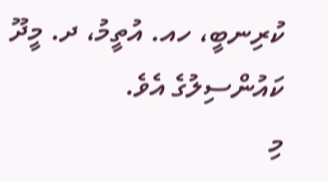ކުރިނބީ، ހއ. އުތީމު، ދ. މީދޫ ކައުންސިލުގެ އެވެ.
މި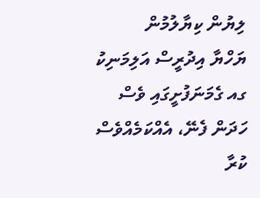ލިޔުން ކިޔާލުމުން
ޔަހްޔާ އިދުރީސް އަލިމަނިކު
ގއ ގެމަނަފުށީގައި ވެސް ހަދަން ފެނޭ، އެއްކަމެއްވެސް ކުރާ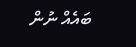ބައެއް ނުން